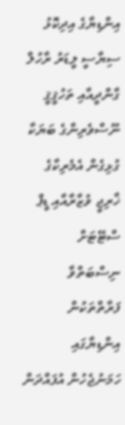އިންޑިޔާގެ އިދިކޮޅު ސިޔާސީ ލީޑަރު ރާހުލް ގާންދީއާއި ތަހުޤީޤީ ނޫސްވެރިންގެ ބަޔަކާ ގުޅިގެން އެމެރިކާގެ ޚާރިޖީ ވުޒާރާއާއި ޑީޕް ސްޓޭޓަށް ނިސްބަތްވާ ފަރާތްތަކުން އިންޑިޔާގައި ހަމަނުޖެހުން އުފައްދަން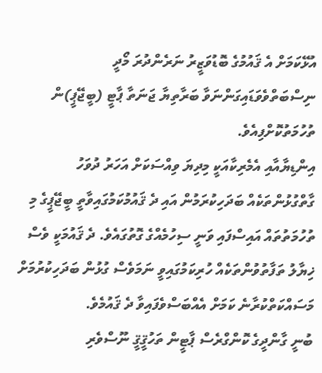އުޅޭކަމަށް އެ ޤައުމުގެ ބޮޑުވަޒީރު ނަރެންދުރަ މޯދީ ނިސްބަތްވެވަޑައިގަންނަވާ ބަރާތިޔާ ޖަނަތާ ޕާޓީ (ބީޖޭޕީ)ން ތުހުމަތުކޮށްފިއެވެ.
އިންޑިޔާއާއި އެމެރިކާއަކީ މިދިޔަ ވިއްސަކަށް އަހަރު ދުވަހު ގާތްގުޅުންތަކެއް ބަދަހިކުރަމުން އައި ދެ ޤައުމުކަމުގައިވާތީ ބީޖޭޕީގެ މި ތުހުމަތުތައް އައިސްފައި ވަނީ ސިހުމެއްގެ ގޮތުގައެވެ. ދެ ޤައުމަކީ ވެސް ޚިޔާލު ތަފާތުވުންތަކެއް ހުރިކަމުގައިވީ ނަމަވެސް ގުޅުން ބަދަހިކުރުމަށް މަސައްކަތްކުރާނެ ކަމަށް އެއްބަސްވެފައިވާ ދެ ޤައުމެވެ.
ބުނީ ގާންދީގެ ކޮންގްރެސް ޕާޓީން ތަހުޤީޤީ ނޫސްވެރި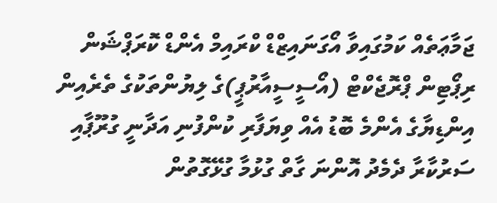ޖަމާޢަތެއް ކަމުގައިވާ އޯގަނައިޒްޑް ކްރައިމް އެންޑް ކޮރަޕްޝަން ރިޕޯޓިން ޕްރޮޖެކްޓް (އޯސީސީއާރުޕީ)ގެ ލިޔުންތަކުގެ ތެރެއިން އިންޑިޔާގެ އެންމެ ބޮޑު އެއް ވިޔަފާރި ކުންފުނި އަދާނީ ގުރޫޕާއި ސަރުކާރާ ދެމެދު އޮންނަ ގާތް ގުޅުމާ ގުޅޭގޮތުން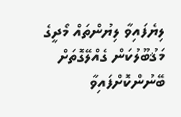ލިޔެފައިވާ ލިޔުންތައް މޯދީގެ މަޤުބޫލުކަން ގެއްލޭގޮތަށް ބޭނުންކޮށްފައިވާ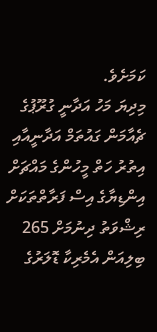ކަމަށެވެ.
މިދިޔަ މަހު އަދާނީ ގުރޫޕުގެ ޗެއާމަން ގައުތަމް އަދާނީއާއި އިތުރު ހަތް މީހުންގެ މައްޗަށް އިންޑިޔާގެ އިސް ފަރާތްތަކަށް ރިޝްވަތު ދިނުމަށް 265 ބިލިއަން އެމެރިކާ ޑޮލަރުގެ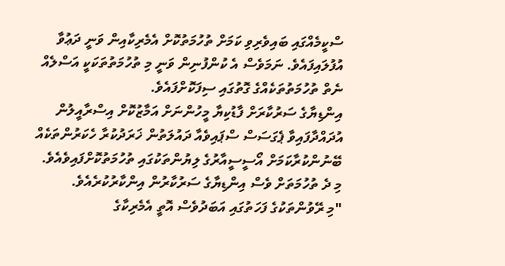ސްކީމެއްގައި ބައިވެރިވި ކަމަށް ތުހުމަތުކޮށް އެމެރިކާއިން ވަނީ ދަޢުވާ އުފުލައިފައެވެ. ނަމަވެސް އެ ކުންފުނިން ވަނީ މި ތުހުމަތުތަކަކީ އަސްލެއް ނެތް ތުހުމަތުތަކެއްގެ ގޮތުގައި ސިފަކޮށްފައެވެ.
އިންޑިޔާގެ ސަރުކާރަށް ފާޑުކިޔާ މީހުންނަށް އަމާޒުކޮށް އިސްރާއީލުން އުދައްދާފައިވާ ޕެގަސަސް ސްޕައިވެއާ ދައުލަތުން ޚަރަދުކުރާ ހެކަރުންތަކެއް ބޭނުންކުރާކަމަށް އޯސީސީއާރުގެ ލިޔުންތަކުގައި ތުހުމަތުކޮށްފައިވެއެވެ. މި ދެ ތުހުމަތަށް ވެސް އިންޑިޔާގެ ސަރުކާރުން އިންކާރުކުރެއެވެ.
"މި ރޭވުންތަކުގެ ފަހަތުގައި އަބަދުވެސް އޮތީ އެމެރިކާގެ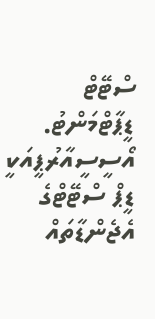ސްޓޭޓް ޑީޕާޓްމަންޓު. އޯސީސީއާރުޕީއަކީ ޑީޕް ސްޓޭޓްގެ އެޖެންޑާތައް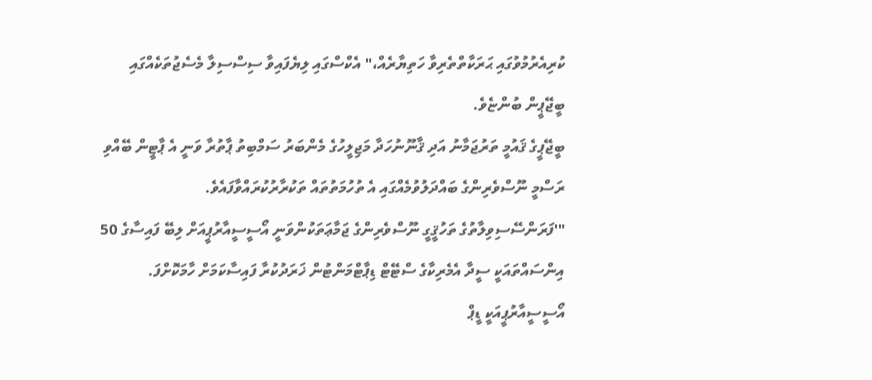ކުރިއެރުމުވުގައި ޙަރަކާތްތެރިވާ ހަތިޔާރެއް،" އެކްސްގައި ލިޔެފައިވާ ސިސްސިލާ މެސެޖުތަކެއްގައި ބީޖޭޕީން ބުންޏެވެ.
ބީޖޭޕީގެ ޤައުމީ ތަރުޖަމާނު އަދި ޤާނޫނުހަދާ މަޖިލީހުގެ މެންބަރު ސަމްބިތު ޕާތުރާ ވަނީ އެ ޕާޓީން ބޭއްވި ރަސްމީ ނޫސްވެރިންގެ ބައްދަލުވުމެއްގައި އެ ތުހުމަތުތައް ތަކުރާރުކުރައްވާފައެވެ.
"'ފަރަންސޭސިވިލާތުގެ ތަހުޤީގީ ނޫސްވެރިންގެ ޖަމާޢަތަކުންވަނީ އޯސީސީއާރުޕީއަށް ލިބޭ ފައިސާގެ 50 އިންސައްތައަކީ ސީދާ އެމެރިކާގެ ސްޓޭޓް ޑިޕާޓްމަންޓުން ޚަރަދުކުރާ ފައިސާކަމަށް ހާމަކޮށްފަ. އޯސީސީއާރުޕީއަކީ ޑީޕް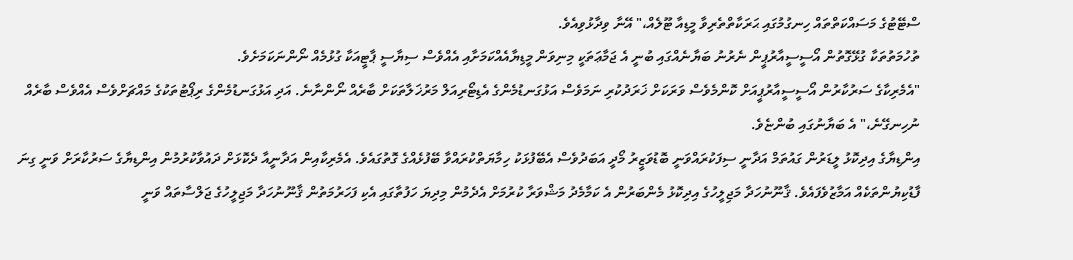ސްޓޭޓުގެ މަސައްކަތްތައް ހިނގުމުގައި ޙަރަކާތްތެރިވާ މީޑިއާ ޓޫލެއް،" އޭނާ ވިދާޅުވިއެވެ.
ތުހުމަތުތަކާ ގުޅޭގޮތުން އޯސީސީއާރުޕީން ނެރުނު ބަޔާނެއްގައި ބުނީ އެ ޖަމާޢަތަކީ މިނިވަން މީޑިޔާއެއްކަމަށާއި އެއްވެސް ސިޔާސީ ޕާޓީއަކާ ގުޅުމެއް ނޯންނަކަމަށެވެ.
"އެމެރިކާގެ ސަރުކާރުން އޯސީސީއާރުޕީއަށް ކޮންމެވެސް ވަރަކަށް ޚަރަދުކުރި ނަމަވެސް އަޅުގަނޑުމެންގެ އެޑިޓޯރިއަލް މަރުޚަލާތަކަށް ބާރެއް ނޯންނާނެ. އަދި އަޅުގަނޑުމެންގެ ރިޕޯޓުތަކުގެ މައްޗަށްވެސް އެއްވެސް ބާރެއް ނުހިނގޭނެ،" އެ ބަޔާނުގައި ބުންޏެވެ.
އިންޑިޔާގެ އިދިކޮޅު ލީޑަރުން ގައުތަމް އަދާނީ ސިފަކުރައްވަނީ ބޮޑުވަޒީރު މޯދީ އަބަދުވެސް އެބޭފުޅަކު ހިމާޔަތްކުރައްވާ ބޭފުޅެއްގެ ގޮތުގައެވެ. އެމެރިކާއިން އަދާނީއާ ދެކޮޅަށް ދައުވާކުރުމުން އިންޑިޔާގެ ސަރުކާރަށް ވަނީ ގިނަ ފާޑުކިޔުންތަކެއް އަމާޒުވެފައެވެ. ޤާނޫނުހަދާ މަޖިލީހުގެ އިދިކޮޅު މެންބަރުން އެ ކަމާމެދު މަޝްވަރާ ކުރުމަށް އެދެމުން މިދިޔަ ހަފުތާގައި އެކި ފަހަރުމަތުން ޤާނޫނުހަދާ މަޖިލީހުގެ ޖަލްސާތައް ވަނީ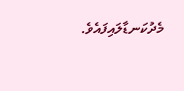މެދުކަނޑާލައިފައެވެ.